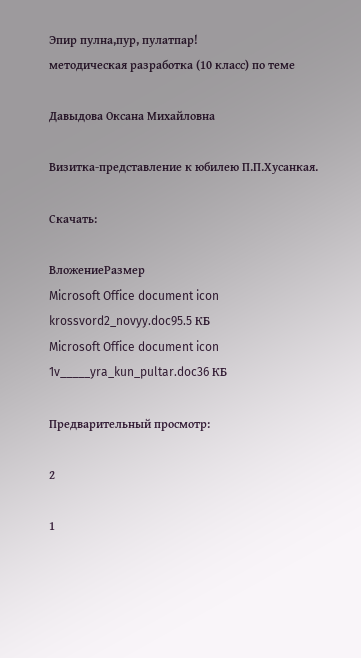Эпир пулна,пур, пулатпар!
методическая разработка (10 класс) по теме

Давыдова Оксана Михайловна

Визитка-представление к юбилею П.П.Хусанкая.

Скачать:

ВложениеРазмер
Microsoft Office document icon krossvord2_novyy.doc95.5 КБ
Microsoft Office document icon 1v_____yra_kun_pultar.doc36 КБ

Предварительный просмотр:

2

1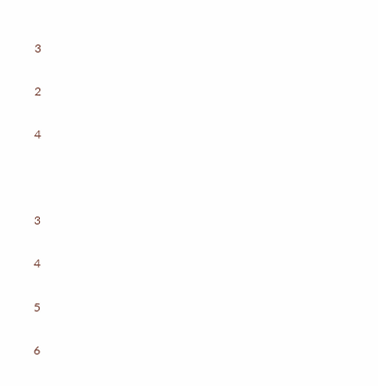3

2

4



3

4

5

6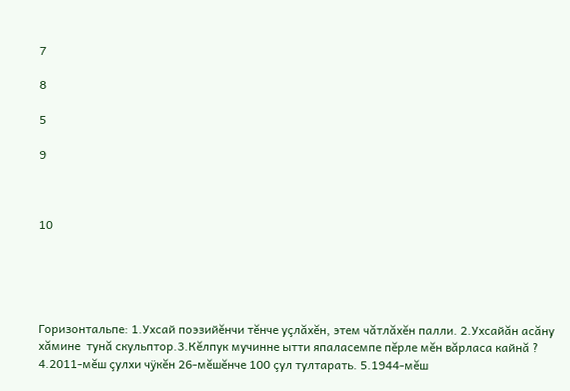7

8

5

9



10





Горизонтальпе: 1.Ухсай поэзийĕнчи тĕнче уçлăхĕн, этем чăтлăхĕн палли. 2.Ухсайăн асăну хăмине  тунă скульптор.3.Кĕлпук мучинне ытти япаласемпе пĕрле мĕн вăрласа кайнă ? 4.2011-мĕш çулхи чÿкĕн 26-мĕшĕнче 100 çул тултарать. 5.1944-мĕш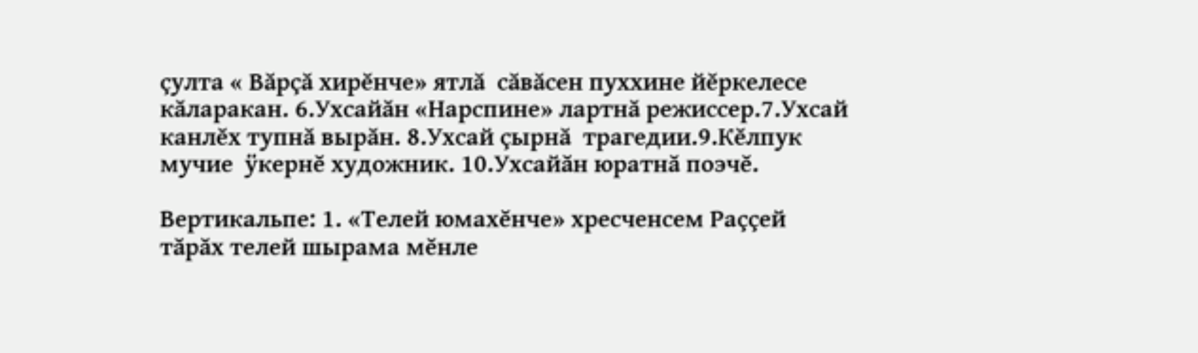çулта « Вăрçă хирĕнче» ятлă  сăвăсен пуххине йĕркелесе кăларакан. 6.Ухсайăн «Нарспине» лартнă режиссер.7.Ухсай канлĕх тупнă вырăн. 8.Ухсай çырнă  трагедии.9.Кĕлпук  мучие  ÿкернĕ художник. 10.Ухсайăн юратнă поэчĕ.

Вертикальпе: 1. «Телей юмахĕнче» хресченсем Раççей тăрăх телей шырама мĕнле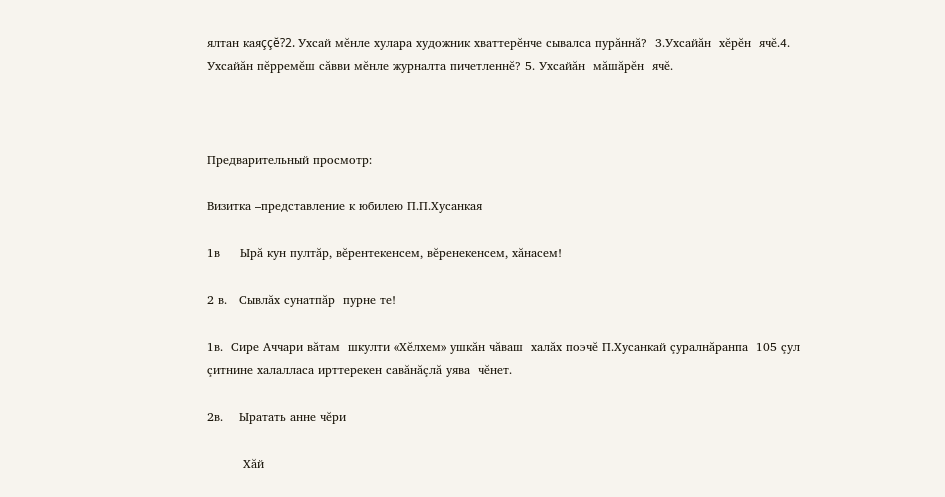ялтан каяççĕ?2. Ухсай мĕнле хулара художник хваттерĕнче сывалса пурăннă?  3.Ухсайăн  хĕрĕн  ячĕ.4. Ухсайăн пĕрремĕш сăвви мĕнле журналта пичетленнĕ? 5. Ухсайăн  мăшăрĕн  ячĕ.



Предварительный просмотр:

Визитка –представление к юбилею П.П.Хусанкая

1в     Ырă кун пултăр, вĕрентекенсем, вĕренекенсем, хăнасем!

2 в.   Сывлăх сунатпăр  пурне те!

1в.  Сире Аччари вăтам  шкулти «Хĕлхем» ушкăн чăваш  халăх поэчĕ П.Хусанкай çуралнăранпа  105 çул  çитнине халалласа ирттерекен савăнăçлă уява  чĕнет.

2в.    Ыратать анне чĕри

         Хăй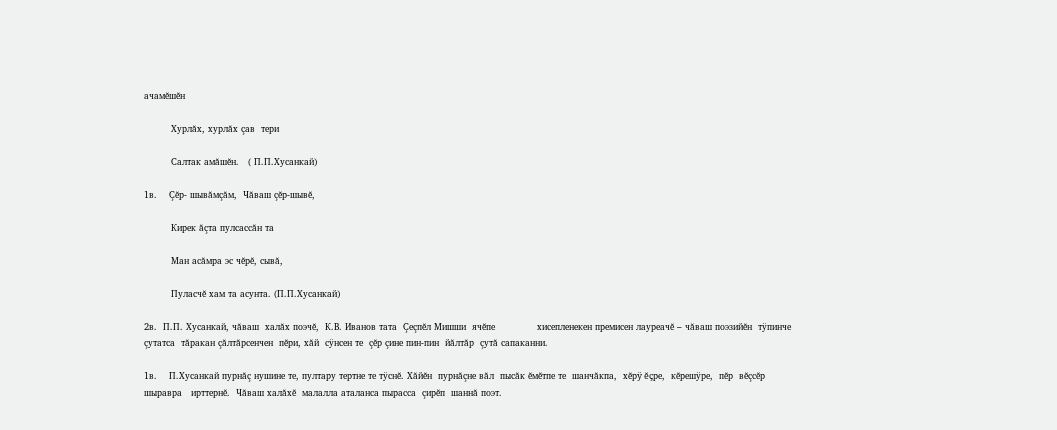ачамĕшĕн

         Хурлăх, хурлăх çав  тери

         Салтак амăшĕн.   ( П.П.Хусанкай)

1в.    Çĕр- шывăмçăм,  Чăваш çĕр-шывĕ,

         Кирек ăçта пулсассăн та

         Ман асăмра эс чĕрĕ, сывă,

         Пуласчĕ хам та асунта. (П.П.Хусанкай)

2в.  П.П. Хусанкай, чăваш  халăх поэчĕ,  К.В. Иванов тата  Çеçпĕл Мишши  ячĕпе              хисепленекен премисен лауреачĕ – чăваш поэзийĕн  тÿпинче çутатса  тăракан çăлтăрсенчен  пĕри, хăй  сÿнсен те  çĕр çине пин-пин  йăлтăр  çутă сапаканни.

1в.    П.Хусанкай пурнăç нушине те, пултару тертне те тÿснĕ. Хăйĕн  пурнăçне вăл  пысăк ĕмĕтпе те  шанчăкпа,  хĕрÿ ĕçре,  кĕрешÿре,  пĕр  вĕçсĕр  шыравра   ирттернĕ.  Чăваш халăхĕ  малалла аталанса пырасса  çирĕп  шаннă поэт.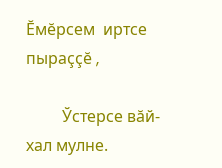Ĕмĕрсем  иртсе пыраççĕ ,

         Ўстерсе вăй-хал мулне.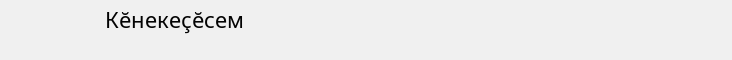Кĕнекеçĕсем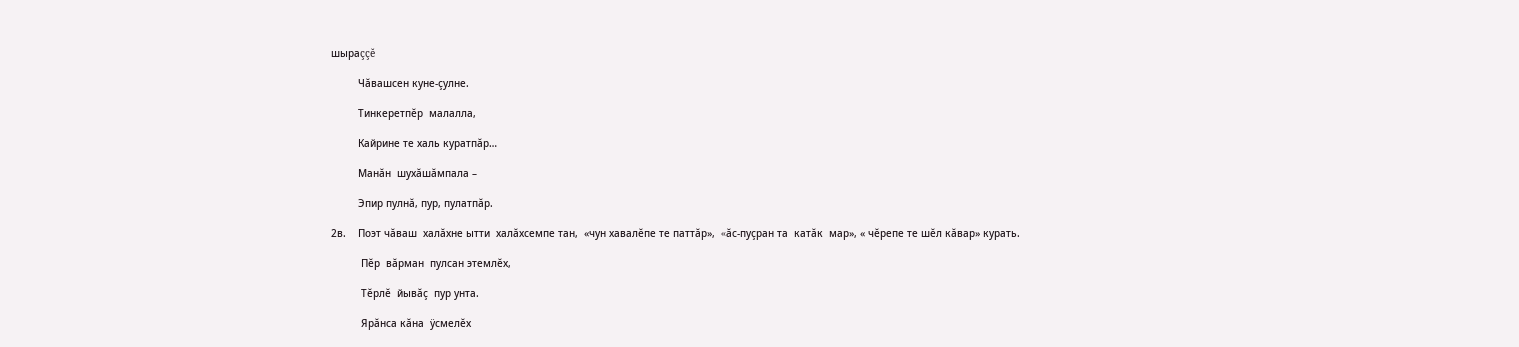шыраççĕ

         Чăвашсен куне-çулне.

         Тинкеретпĕр  малалла,

         Кайрине те халь куратпăр…

         Манăн  шухăшăмпала –

         Эпир пулнă, пур, пулатпăр.

2в.    Поэт чăваш  халăхне ытти  халăхсемпе тан,  «чун хавалĕпе те паттăр»,  «ăс-пуçран та  катăк  мар», « чĕрепе те шĕл кăвар» курать.

          Пĕр  вăрман  пулсан этемлĕх,

          Тĕрлĕ  йывăç  пур унта.

          Ярăнса кăна  ÿсмелĕх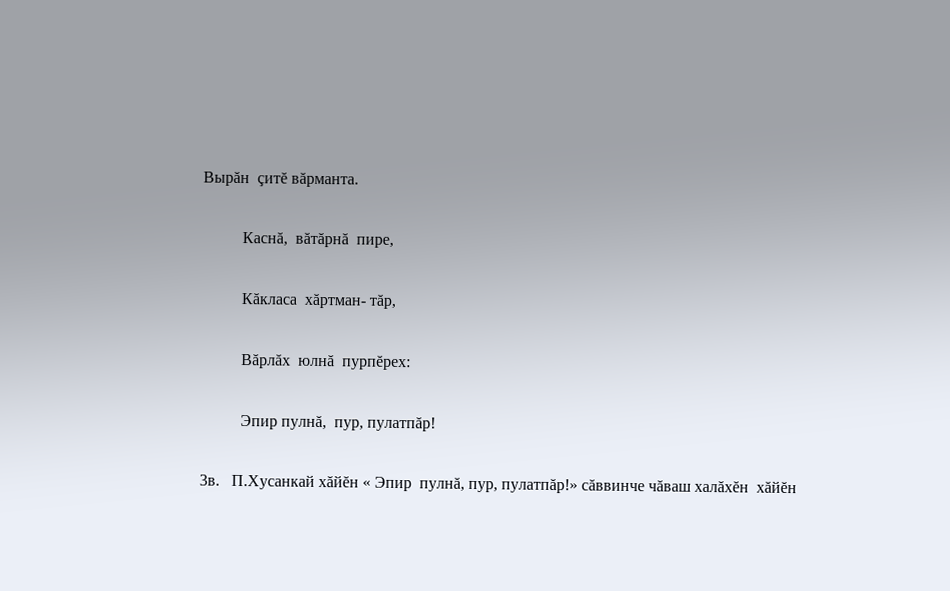Вырăн  çитĕ вăрманта.

          Каснă,  вăтăрнă  пире,

          Кăкласа  хăртман- тăр,

          Вăрлăх  юлнă  пурпĕрех:

          Эпир пулнă,  пур, пулатпăр!

3в.   П.Хусанкай хăйĕн « Эпир  пулнă, пур, пулатпăр!» сăввинче чăваш халăхĕн  хăйĕн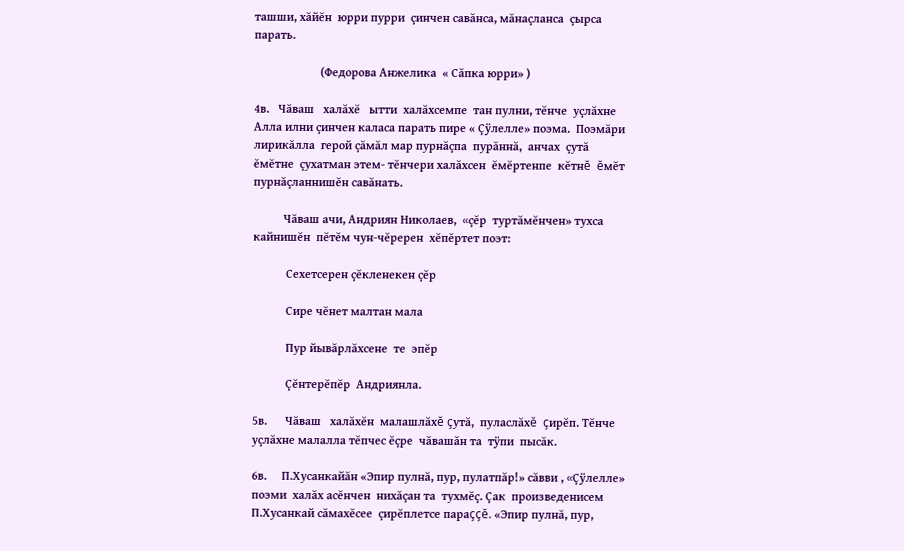ташши, хăйĕн  юрри пурри  çинчен савăнса, мăнаçланса  çырса  парать.

                      (Федорова Анжелика  « Сăпка юрри» )

4в.   Чăваш   халăхĕ   ытти  халăхсемпе  тан пулни, тĕнче  уçлăхне  Алла илни çинчен каласа парать пире « Çÿлелле» поэма.  Поэмăри  лирикăлла  герой çăмăл мар пурнăçпа  пурăннă,  анчах  çутă  ĕмĕтне  çухатман этем- тĕнчери халăхсен  ĕмĕртенпе  кĕтнĕ  ĕмĕт пурнăçланнишĕн савăнать.

          Чăваш ачи, Андриян Николаев,  «çĕр  туртăмĕнчен» тухса кайнишĕн  пĕтĕм чун-чĕререн  хĕпĕртет поэт:

           Сехетсерен çĕкленекен çĕр

           Сире чĕнет малтан мала

           Пур йывăрлăхсене  те  эпĕр

           Çĕнтерĕпĕр  Андриянла.

5в.      Чăваш   халăхĕн  малашлăхĕ çутă,  пуласлăхĕ  çирĕп. Тĕнче  уçлăхне малалла тĕпчес ĕçре  чăвашăн та  тÿпи  пысăк.

6в.     П.Хусанкайăн «Эпир пулнă, пур, пулатпăр!» сăвви , «Çÿлелле» поэми  халăх асĕнчен  нихăçан та  тухмĕç. Çак  произведенисем П.Хусанкай сăмахĕсее  çирĕплетсе параççĕ. «Эпир пулнă, пур,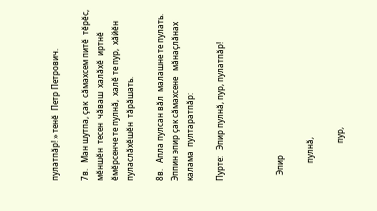пулатпăр! » тенĕ  Петр Петрович.

7в.   Ман шутпа, çак  сăмахсем питĕ  тĕрĕс, мĕншĕн  тесен  чăваш  халăхĕ  иртнĕ ĕмĕрсенче те пулнă,  халĕ те пур,  хăйĕн пуласлăхĕшĕн  тăрăшать.

8в.   Апла пулсан вăл  малашне те пулать.  Эппин эпир çак сăмахсене   мăнаçлăнах калама  пултаратпăр:

Пурте:   Эпир пулнă, пур, пулатпăр!



   Эпир

         пулнă,

                   пур,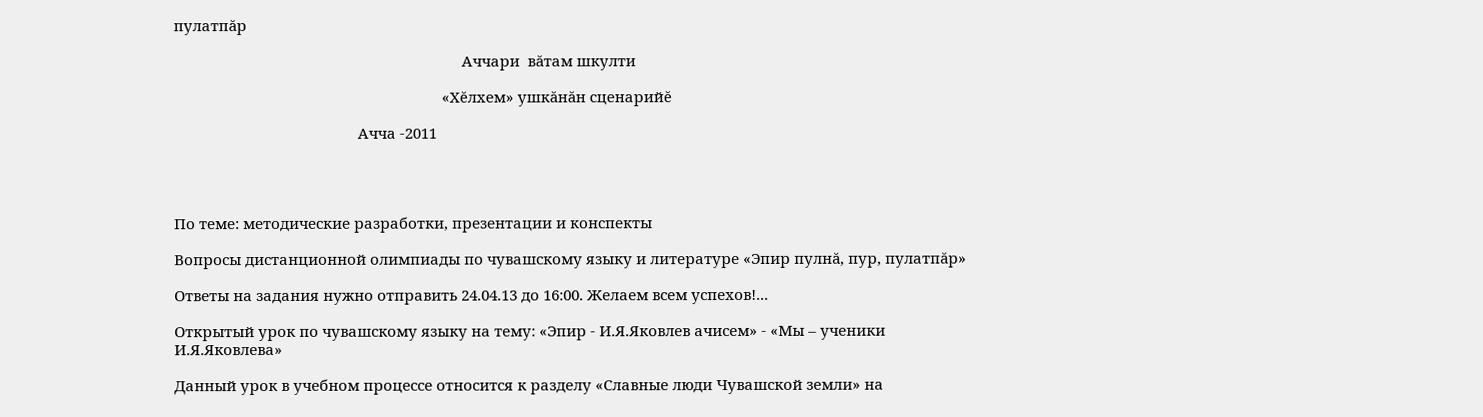пулатпăр

                                                                        Аччари  вăтам шкулти

                                                                   «Хĕлхем» ушкăнăн сценарийĕ

                                              Ачча -2011




По теме: методические разработки, презентации и конспекты

Вопросы дистанционной олимпиады по чувашскому языку и литературе «Эпир пулнă, пур, пулатпăр»

Ответы на задания нужно отправить 24.04.13 до 16:00. Желаем всем успехов!...

Открытый урок по чувашскому языку на тему: «Эпир - И.Я.Яковлев ачисем» - «Мы – ученики И.Я.Яковлева»

Данный урок в учебном процессе относится к разделу «Славные люди Чувашской земли» на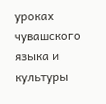уроках чувашского языка и культуры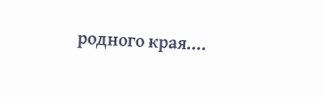родного края....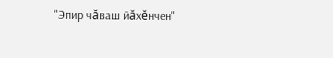"Эпир чăваш йăхĕнчен"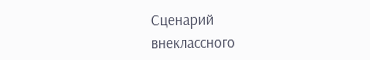Сценарий внеклассного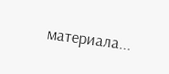материала...